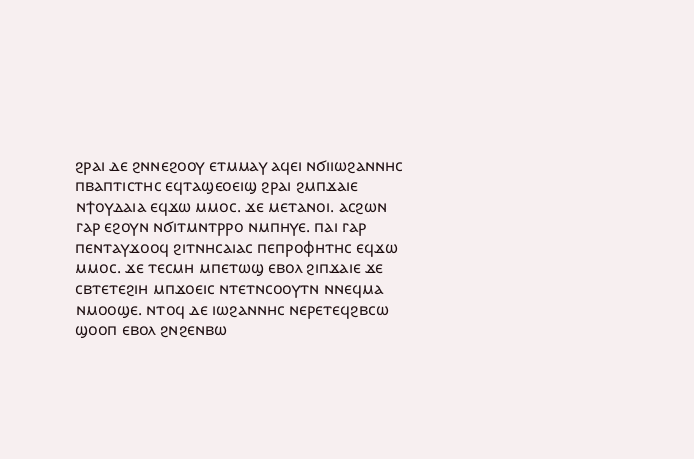ϩⲣⲁⲓ ⲇⲉ ϩⲛⲛⲉϩⲟⲟⲩ ⲉⲧⲙⲙⲁⲩ ⲁϥⲉⲓ ⲛϭⲓⲓⲱϩⲁⲛⲛⲏⲥ ⲡⲃⲁⲡⲧⲓⲥⲧⲏⲥ ⲉϥⲧⲁϣⲉⲟⲉⲓϣ ϩⲣⲁⲓ ϩⲙⲡϫⲁⲓⲉ ⲛϯⲟⲩⲇⲁⲓⲁ ⲉϥϫⲱ ⲙⲙⲟⲥ. ϫⲉ ⲙⲉⲧⲁⲛⲟⲓ. ⲁⲥϩⲱⲛ ⲅⲁⲣ ⲉϩⲟⲩⲛ ⲛϭⲓⲧⲙⲛⲧⲣⲣⲟ ⲛⲙⲡⲏⲩⲉ. ⲡⲁⲓ ⲅⲁⲣ ⲡⲉⲛⲧⲁⲩϫⲟⲟϥ ϩⲓⲧⲛⲏⲥⲁⲓⲁⲥ ⲡⲉⲡⲣⲟⲫⲏⲧⲏⲥ ⲉϥϫⲱ ⲙⲙⲟⲥ. ϫⲉ ⲧⲉⲥⲙⲏ ⲙⲡⲉⲧⲱϣ ⲉⲃⲟⲗ ϩⲓⲡϫⲁⲓⲉ ϫⲉ ⲥⲃⲧⲉⲧⲉϩⲓⲏ ⲙⲡϫⲟⲉⲓⲥ ⲛⲧⲉⲧⲛⲥⲟⲟⲩⲧⲛ ⲛⲛⲉϥⲙⲁ ⲛⲙⲟⲟϣⲉ. ⲛⲧⲟϥ ⲇⲉ ⲓⲱϩⲁⲛⲛⲏⲥ ⲛⲉⲣⲉⲧⲉϥϩⲃⲥⲱ ϣⲟⲟⲡ ⲉⲃⲟⲗ ϩⲛϩⲉⲛⲃⲱ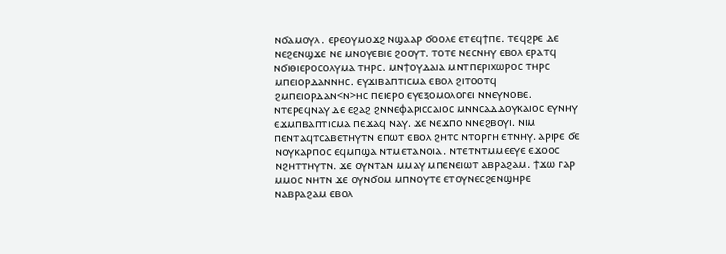ⲛϭⲁⲙⲟⲩⲗ. ⲉⲣⲉⲟⲩⲙⲟϫϩ ⲛϣⲁⲁⲣ ϭⲟⲟⲗⲉ ⲉⲧⲉϥϯⲡⲉ. ⲧⲉϥϩⲣⲉ ⲇⲉ ⲛⲉϩⲉⲛϣϫⲉ ⲛⲉ ⲙⲛⲟⲩⲉⲃⲓⲉ ϩⲟⲟⲩⲧ. ⲧⲟⲧⲉ ⲛⲉⲥⲛⲏⲩ ⲉⲃⲟⲗ ⲉⲣⲁⲧϥ ⲛϭⲓⲑⲓⲉⲣⲟⲥⲟⲗⲩⲙⲁ ⲧⲏⲣⲥ. ⲙⲛϯⲟⲩⲇⲁⲓⲁ ⲙⲛⲧⲡⲉⲣⲓⲭⲱⲣⲟⲥ ⲧⲏⲣⲥ ⲙⲡⲉⲓⲟⲣⲇⲁⲛⲛⲏⲥ. ⲉⲩϫⲓⲃⲁⲡⲧⲓⲥⲙⲁ ⲉⲃⲟⲗ ϩⲓⲧⲟⲟⲧϥ ϩⲙⲡⲉⲓⲟⲣⲇⲁⲛ<ⲛ>ⲏⲥ ⲡⲉⲓⲉⲣⲟ ⲉⲩⲉⲝⲟⲙⲟⲗⲟⲅⲉⲓ ⲛⲛⲉⲩⲛⲟⲃⲉ. ⲛⲧⲉⲣⲉϥⲛⲁⲩ ⲇⲉ ⲉϩⲁϩ ϩⲛⲛⲉⲫⲁⲣⲓⲥⲥⲁⲓⲟⲥ ⲙⲛⲛⲥⲁⲇⲇⲟⲩⲕⲁⲓⲟⲥ ⲉⲩⲛⲏⲩ ⲉϫⲙⲡⲃⲁⲡⲧⲓⲥⲙⲁ ⲡⲉϫⲁϥ ⲛⲁⲩ. ϫⲉ ⲛⲉϫⲡⲟ ⲛⲛⲉϩⲃⲟⲩⲓ. ⲛⲓⲙ ⲡⲉⲛⲧⲁϥⲧⲥⲁⲃⲉⲧⲏⲩⲧⲛ ⲉⲡⲱⲧ ⲉⲃⲟⲗ ϩⲏⲧⲥ ⲛⲧⲟⲣⲅⲏ ⲉⲧⲛⲏⲩ. ⲁⲣⲓⲣⲉ ϭⲉ ⲛⲟⲩⲕⲁⲣⲡⲟⲥ ⲉϥⲙⲡϣⲁ ⲛⲧⲙⲉⲧⲁⲛⲟⲓⲁ. ⲛⲧⲉⲧⲛⲧⲙⲙⲉⲉⲩⲉ ⲉϫⲟⲟⲥ ⲛϩⲏⲧⲧⲏⲩⲧⲛ. ϫⲉ ⲟⲩⲛⲧⲁⲛ ⲙⲙⲁⲩ ⲙⲡⲉⲛⲉⲓⲱⲧ ⲁⲃⲣⲁϩⲁⲙ. ϯϫⲱ ⲅⲁⲣ ⲙⲙⲟⲥ ⲛⲏⲧⲛ ϫⲉ ⲟⲩⲛϭⲟⲙ ⲙⲡⲛⲟⲩⲧⲉ ⲉⲧⲟⲩⲛⲉⲥϩⲉⲛϣⲏⲣⲉ ⲛⲁⲃⲣⲁϩⲁⲙ ⲉⲃⲟⲗ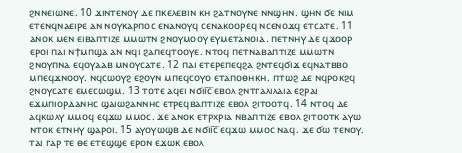ϩⲛⲛⲉⲓⲱⲛⲉ. 10 ϫⲓⲛⲧⲉⲛⲟⲩ ⲇⲉ ⲡⲕⲉⲗⲉⲃⲓⲛ ⲕⲏ ϩⲁⲧⲛⲟⲩⲛⲉ ⲛⲛϣⲏⲛ. ϣⲏⲛ ϭⲉ ⲛⲓⲙ ⲉⲧⲉⲛϥⲛⲁⲉⲓⲣⲉ ⲁⲛ ⲛⲟⲩⲕⲁⲣⲡⲟⲥ ⲉⲛⲁⲛⲟⲩϥ ⲥⲉⲛⲁⲕⲟⲟⲣⲉϥ ⲛⲥⲉⲛⲟϫϥ ⲉⲧⲥⲁⲧⲉ. 11 ⲁⲛⲟⲕ ⲙⲉⲛ ⲉⲓⲃⲁⲡⲧⲓⲍⲉ ⲙⲙⲱⲧⲛ ϩⲛⲟⲩⲙⲟⲟⲩ ⲉⲩⲙⲉⲧⲁⲛⲟⲓⲁ. ⲡⲉⲧⲛⲏⲩ ⲇⲉ ϥϫⲟⲟⲣ ⲉⲣⲟⲓ ⲡⲁⲓ ⲛϯⲙⲡϣⲁ ⲁⲛ ⲛϥⲓ ϩⲁⲡⲉϥⲧⲟⲟⲩⲉ. ⲛⲧⲟϥ ⲡⲉⲧⲛⲁⲃⲁⲡⲧⲓⲍⲉ ⲙⲙⲱⲧⲛ ϩⲛⲟⲩⲡⲛⲁ ⲉϥⲟⲩⲁⲁⲃ ⲙⲛⲟⲩⲥⲁⲧⲉ. 12 ⲡⲁⲓ ⲉⲧⲉⲣⲉⲡⲉϥϩⲁ ϩⲛⲧⲉϥϭⲓϫ ⲉϥⲛⲁⲧⲃⲃⲟ ⲙⲡⲉϥϫⲛⲟⲟⲩ. ⲛϥⲥⲱⲟⲩϩ ⲉϩⲟⲩⲛ ⲙⲡⲉϥⲥⲟⲩⲟ ⲉⲧⲁⲡⲟⲑⲏⲕⲏ. ⲡⲧⲱϩ ⲇⲉ ⲛϥⲣⲟⲕϩϥ ϩⲛⲟⲩⲥⲁⲧⲉ ⲉⲙⲉⲥⲱϣⲙ. 13 ⲧⲟⲧⲉ ⲁϥⲉⲓ ⲛϭⲓⲓ̅ⲥ̅ ⲉⲃⲟⲗ ϩⲛⲧⲅⲁⲗⲓⲗⲁⲓⲁ ⲉϩⲣⲁⲓ ⲉϫⲙⲡⲓⲟⲣⲇⲁⲛⲏⲥ ϣⲁⲓⲱϩⲁⲛⲛⲏⲥ ⲉⲧⲣⲉϥⲃⲁⲡⲧⲓⲍⲉ ⲉⲃⲟⲗ ϩⲓⲧⲟⲟⲧϥ. 14 ⲛⲧⲟϥ ⲇⲉ ⲁϥⲕⲱⲗⲩ ⲙⲙⲟϥ ⲉϥϫⲱ ⲙⲙⲟⲥ. ϫⲉ ⲁⲛⲟⲕ ⲉⲧⲣⲭⲣⲓⲁ ⲛⲃⲁⲡⲧⲓⲍⲉ ⲉⲃⲟⲗ ϩⲓⲧⲟⲟⲧⲕ ⲁⲩⲱ ⲛⲧⲟⲕ ⲉⲧⲛⲏⲩ ϣⲁⲣⲟⲓ. 15 ⲁⲩⲟⲩⲱϣⲃ ⲇⲉ ⲛϭⲓⲓ̅ⲥ̅ ⲉϥϫⲱ ⲙⲙⲟⲥ ⲛⲁϥ. ϫⲉ ϭⲱ ⲧⲉⲛⲟⲩ. ⲧⲁⲓ ⲅⲁⲣ ⲧⲉ ⲑⲉ ⲉⲧⲉϣϣⲉ ⲉⲣⲟⲛ ⲉϫⲱⲕ ⲉⲃⲟⲗ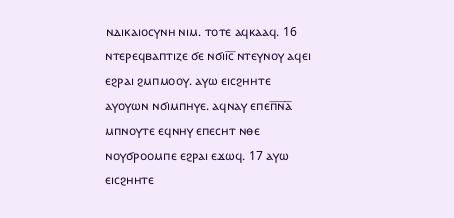ⲛⲇⲓⲕⲁⲓⲟⲥⲩⲛⲏ ⲛⲓⲙ. ⲧⲟⲧⲉ ⲁϥⲕⲁⲁϥ. 16 ⲛⲧⲉⲣⲉϥⲃⲁⲡⲧⲓⲍⲉ ϭⲉ ⲛϭⲓⲓ̅ⲥ̅ ⲛⲧⲉⲩⲛⲟⲩ ⲁϥⲉⲓ ⲉϩⲣⲁⲓ ϩⲙⲡⲙⲟⲟⲩ. ⲁⲩⲱ ⲉⲓⲥϩⲏⲏⲧⲉ ⲁⲩⲟⲩⲱⲛ ⲛϭⲓⲙⲡⲏⲩⲉ. ⲁϥⲛⲁⲩ ⲉⲡⲉⲡ̅ⲛ̅ⲁ̅ ⲙⲡⲛⲟⲩⲧⲉ ⲉϥⲛⲏⲩ ⲉⲡⲉⲥⲏⲧ ⲛⲑⲉ ⲛⲟⲩϭⲣⲟⲟⲙⲡⲉ ⲉϩⲣⲁⲓ ⲉϫⲱϥ. 17 ⲁⲩⲱ ⲉⲓⲥϩⲏⲏⲧⲉ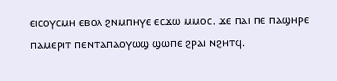ⲉⲓⲥⲟⲩⲥⲙⲏ ⲉⲃⲟⲗ ϩⲛⲙⲡⲏⲩⲉ ⲉⲥϫⲱ ⲙⲙⲟⲥ. ϫⲉ ⲡⲁⲓ ⲡⲉ ⲡⲁϣⲏⲣⲉ ⲡⲁⲙⲉⲣⲓⲧ ⲡⲉⲛⲧⲁⲡⲁⲟⲩⲱϣ ϣⲱⲡⲉ ϩⲣⲁⲓ ⲛϩⲏⲧϥ.